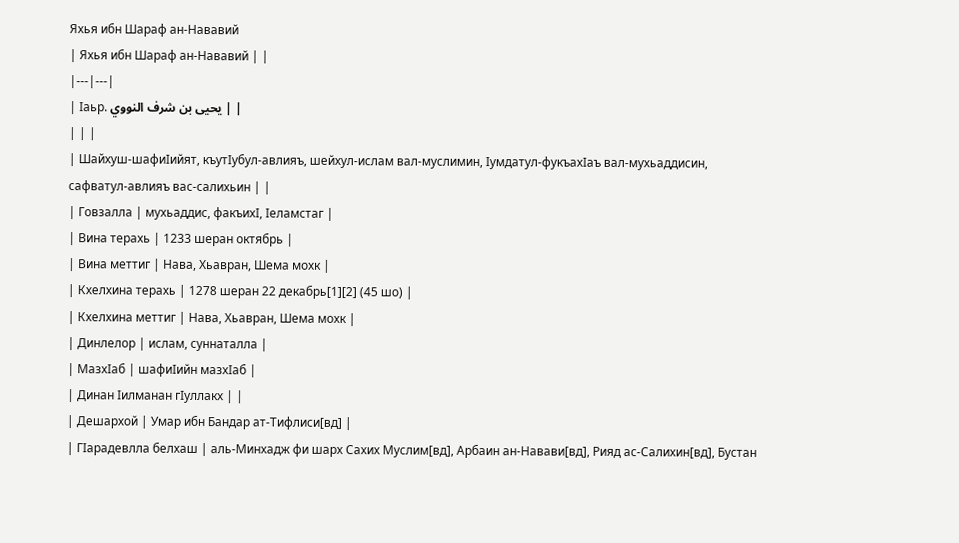Яхья ибн Шараф ан-Нававий
| Яхья ибн Шараф ан-Нававий | |
|---|---|
| Ӏаьр. يحيى بن شرف النووي | |
| | |
| Шайхуш-шафиӀийят, къутӀубул-авлияъ, шейхул-ислам вал-муслимин, Ӏумдатул-фукъахӀаъ вал-мухьаддисин, сафватул-авлияъ вас-салихьин | |
| Говзалла | мухьаддис, факъихӀ, Ӏеламстаг |
| Вина терахь | 1233 шеран октябрь |
| Вина меттиг | Нава, Хьавран, Шема мохк |
| Кхелхина терахь | 1278 шеран 22 декабрь[1][2] (45 шо) |
| Кхелхина меттиг | Нава, Хьавран, Шема мохк |
| Динлелор | ислам, суннаталла |
| МазхӀаб | шафиӀийн мазхӀаб |
| Динан Ӏилманан гӀуллакх | |
| Дешархой | Умар ибн Бандар ат-Тифлиси[вд] |
| ГӀарадевлла белхаш | аль-Минхадж фи шарх Сахих Муслим[вд], Арбаин ан-Навави[вд], Рияд ас-Салихин[вд], Бустан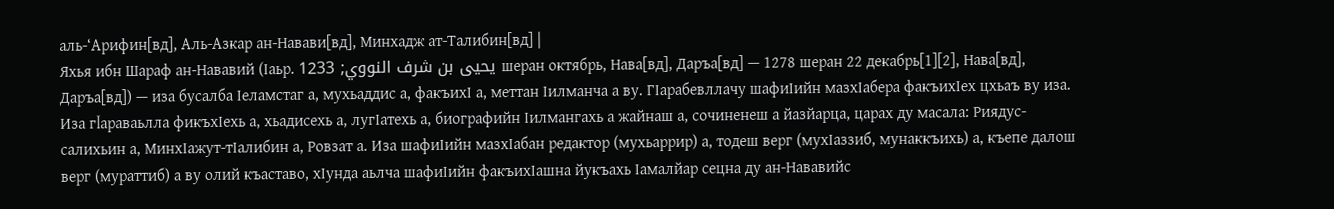аль-‘Арифин[вд], Аль-Азкар ан-Навави[вд], Минхадж ат-Талибин[вд] |
Яхья ибн Шараф ан-Нававий (Ӏаьр. يحيى بن شرف النووي; 1233 шеран октябрь, Нава[вд], Даръа[вд] — 1278 шеран 22 декабрь[1][2], Нава[вд], Даръа[вд]) — иза бусалба Ӏеламстаг а, мухьаддис а, факъихӀ а, меттан Ӏилманча а ву. ГӀарабевллачу шафиӀийн мазхӀабера факъихӀех цхьаъ ву иза. Иза гӏараваьлла фикъхӀехь а, хьадисехь а, лугӀатехь а, биографийн Ӏилмангахь а жайнаш а, сочиненеш а йазйарца, царах ду масала: Риядус-салихьин а, МинхӀажут-тӀалибин а, Ровзат а. Иза шафиӀийн мазхӀабан редактор (мухьаррир) а, тодеш верг (мухӀаззиб, мунаккъихь) а, къепе далош верг (мураттиб) а ву олий къаставо, хӀунда аьлча шафиӀийн факъихӀашна йукъахь Ӏамалйар сецна ду ан-Нававийс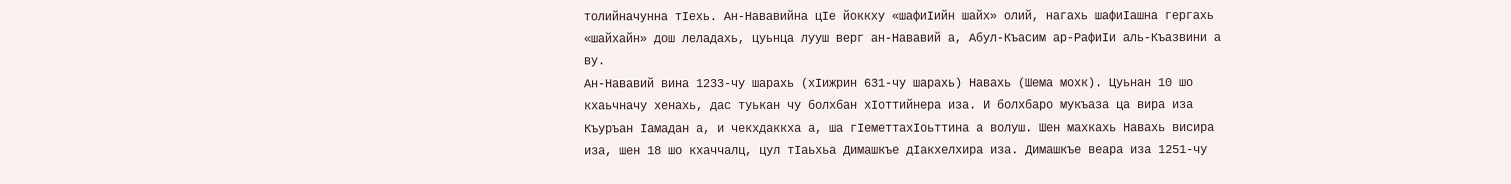толийначунна тӀехь. Ан-Нававийна цӀе йоккху «шафиӀийн шайх» олий, нагахь шафиӀашна гергахь «шайхайн» дош леладахь, цуьнца лууш верг ан-Нававий а, Абул-Къасим ар-РафиӀи аль-Къазвини а ву.
Ан-Нававий вина 1233-чу шарахь (хӀижрин 631-чу шарахь) Навахь (Шема мохк). Цуьнан 10 шо кхаьчначу хенахь, дас туькан чу болхбан хӀоттийнера иза. И болхбаро мукъаза ца вира иза Къуръан Ӏамадан а, и чекхдаккха а, ша гӀеметтахӀоьттина а волуш. Шен махкахь Навахь висира иза, шен 18 шо кхаччалц, цул тӀаьхьа Димашкъе дӀакхелхира иза. Димашкъе веара иза 1251-чу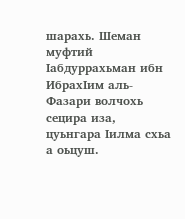шарахь. Шеман муфтий Ӏабдуррахьман ибн ИбрахӀим аль-Фазари волчохь сецира иза, цуьнгара Ӏилма схьа а оьцуш.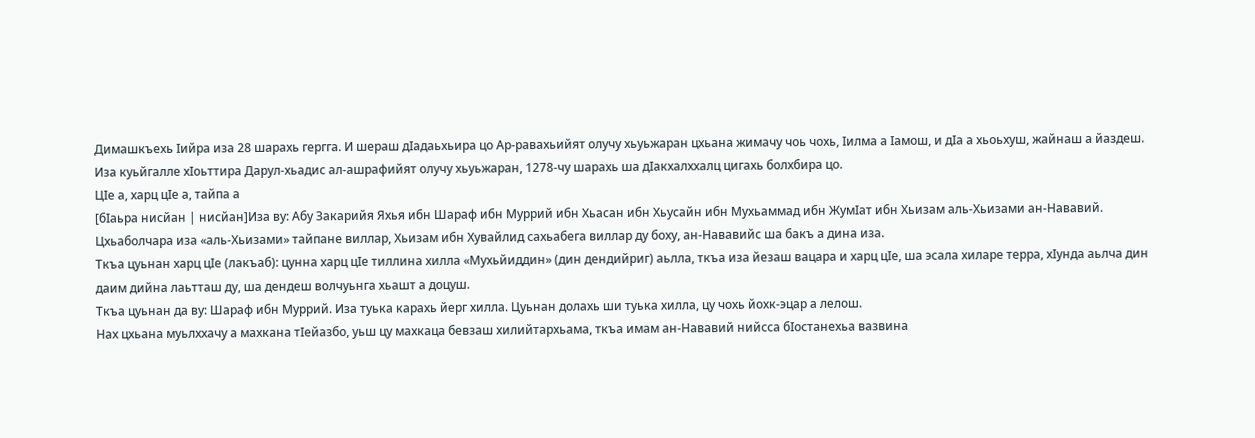Димашкъехь Ӏийра иза 28 шарахь гергга. И шераш дӀадаьхьира цо Ар-равахьийят олучу хьуьжаран цхьана жимачу чоь чохь, Ӏилма а Ӏамош, и дӀа а хьоьхуш, жайнаш а йаздеш. Иза куьйгалле хӀоьттира Дарул-хьадис ал-ашрафийят олучу хьуьжаран, 1278-чу шарахь ша дӀакхалххалц цигахь болхбира цо.
ЦӀе а, харц цӀе а, тайпа а
[бӀаьра нисйан | нисйан]Иза ву: Абу Закарийя Яхья ибн Шараф ибн Муррий ибн Хьасан ибн Хьусайн ибн Мухьаммад ибн ЖумӀат ибн Хьизам аль-Хьизами ан-Нававий. Цхьаболчара иза «аль-Хьизами» тайпане виллар, Хьизам ибн Хувайлид сахьабега виллар ду боху, ан-Нававийс ша бакъ а дина иза.
Ткъа цуьнан харц цӀе (лакъаб): цунна харц цӀе тиллина хилла «Мухьйиддин» (дин дендийриг) аьлла, ткъа иза йезаш вацара и харц цӀе, ша эсала хиларе терра, хӀунда аьлча дин даим дийна лаьтташ ду, ша дендеш волчуьнга хьашт а доцуш.
Ткъа цуьнан да ву: Шараф ибн Муррий. Иза туька карахь йерг хилла. Цуьнан долахь ши туька хилла, цу чохь йохк-эцар а лелош.
Нах цхьана муьлххачу а махкана тӀейазбо, уьш цу махкаца бевзаш хилийтархьама, ткъа имам ан-Нававий нийсса бӀостанехьа вазвина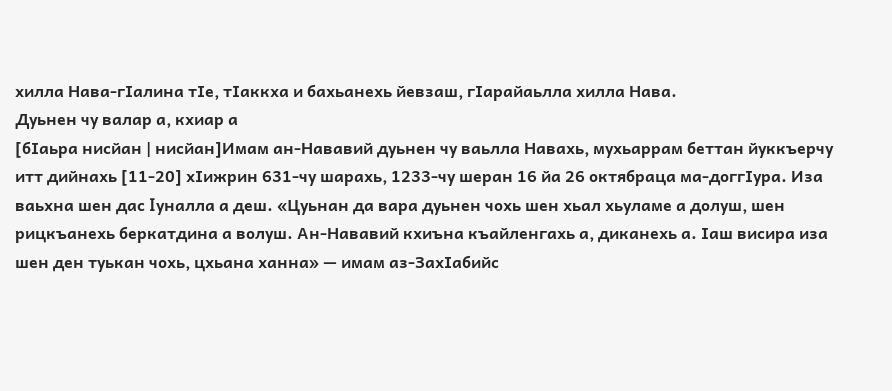хилла Нава-гӀалина тӀе, тӀаккха и бахьанехь йевзаш, гӀарайаьлла хилла Нава.
Дуьнен чу валар а, кхиар а
[бӀаьра нисйан | нисйан]Имам ан-Нававий дуьнен чу ваьлла Навахь, мухьаррам беттан йуккъерчу итт дийнахь [11-20] хӀижрин 631-чу шарахь, 1233-чу шеран 16 йа 26 октябраца ма-доггӀура. Иза ваьхна шен дас ӏуналла а деш. «Цуьнан да вара дуьнен чохь шен хьал хьуламе а долуш, шен рицкъанехь беркатдина а волуш. Ан-Нававий кхиъна къайленгахь а, диканехь а. Ӏаш висира иза шен ден туькан чохь, цхьана ханна» — имам аз-ЗахӀабийс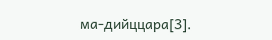ма-дийццара[3].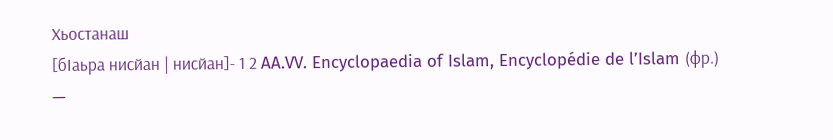Хьостанаш
[бӀаьра нисйан | нисйан]- 1 2 AA.VV. Encyclopaedia of Islam, Encyclopédie de l’Islam (фр.) —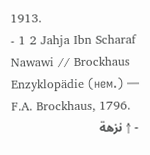1913.
- 1 2 Jahja Ibn Scharaf Nawawi // Brockhaus Enzyklopädie (нем.) — F.A. Brockhaus, 1796.
- ↑ نزهة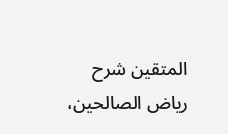المتقين شرح رياض الصالحين،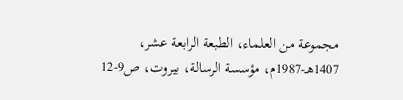مجموعة من العلماء، الطبعة الرابعة عشر، 1407هـ-1987م، مؤسسة الرسالة، بيروت، ص9-12